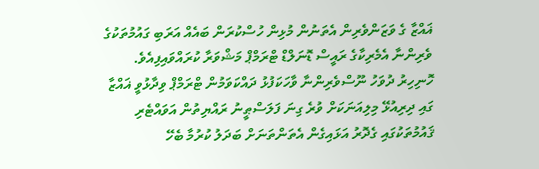ޣައްޒާ ގެ ވަޒަންވެރިން އެތަނުން މުޅިން ހުސްކުރަން ބައެއް އަރަބި ގައުމުތަކުގެ ވެރިންނާ އެމެރިކާގެ ރައީސް ޑޮނަލްޑް ޓްރަމްޕް މަޝްވަރާ ކުރައްވައިފިއެވެ.
ހޮނިހިރު ދުވަހު ނޫސްވެރިންނާ ވާހަކަފުޅު ދައްކަވަމުން ޓްރަމްޕް ވިދާޅުވީ ޣައްޒާ ގައި ދިރިއުޅޭ މިލިއަނަކަށް ވުރެ ގިނަ ފަލަސްޠީނު ރައްޔިތުން އަވައްޓެރި ޤައުމުތަކުގައި ގެދޮރު އަޅައިގެން އެތަންތަނަށް ބަދަލު ކުރުމާ ބެހޭ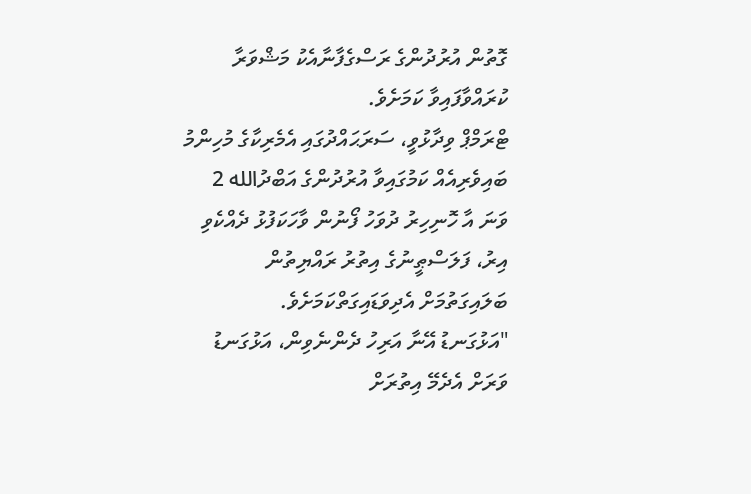ގޮތުން އުރުދުންގެ ރަސްގެފާނާއެކު މަޝްވަރާ ކުރައްވާފައިވާ ކަމަށެވެ.
ޓްރަމްޕް ވިދާޅުވީ، ސަރަޙައްދުގައި އެމެރިކާގެ މުހިންމު ބައިވެރިއެއް ކަމުގައިވާ އުރުދުންގެ އަބްދުالله 2 ވަނަ އާ ހޮނިހިރު ދުވަހު ފޯނުން ވާހަކަފުޅު ދެއްކެވި އިރު، ފަލަސްޠީނުގެ އިތުރު ރައްޔިތުން ބަލައިގަތުމަށް އެދިވަޑައިގަތްކަމަށެވެ.
"އަޅުގަނޑު އޭނާ އަރިހު ދެންނެވިން، އަޅުގަނޑު ވަރަށް އެދެމޭ އިތުރަށް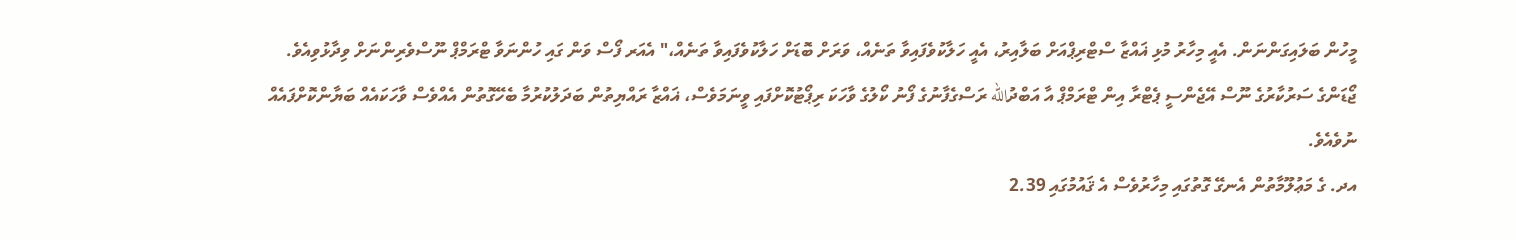މީހުން ބަލައިގަންނަން. އެއީ މިހާރު މުޅި ޣައްޒާ ސްޓްރިޕްއަށް ބަލާއިރު، އެއީ ހަލާކުވެފައިވާ ތަނެއް، ވަރަށް ބޮޑަށް ހަލާކުވެފައިވާ ތަނެއް،" އެއަރ ފޯސް ވަން ގައި ހުންނަވާ ޓްރަމްޕް ނޫސްވެރިންނަށް ވިދާޅުވިއެވެ.
ޖޯޑަންގެ ސަރުކާރުގެ ނޫސް އޭޖެންސީ ޕެޓްރާ އިން ޓްރަމްޕް އާ އަބްދުالله ރަސްގެފާނުގެ ފޯނު ކޯލުގެ ވާހަކަ ރިޕޯޓުކޮށްފައި ވީނަމަވެސް، ޣައްޒާ ރައްޔިތުން ބަދަލުކުރުމާ ބެހޭގޮތުން އެއްވެސް ވާހަކައެއް ބަޔާންކޮށްފައެއް ނުވެއެވެ.
އދ. ގެ މަޢުލޫމާތުން އެނގޭ ގޮތުގައި މިހާރުވެސް އެ ޤައުމުގައި 2.39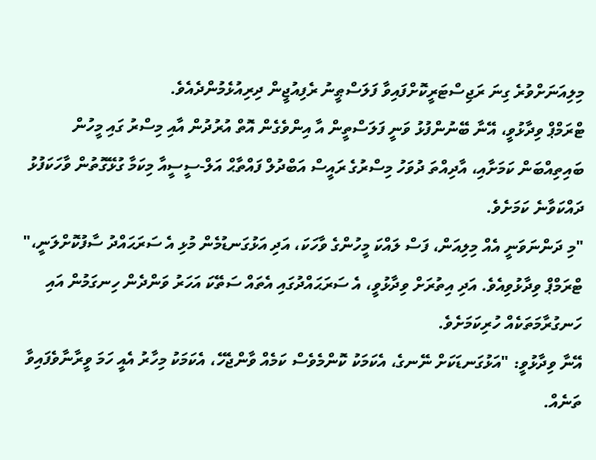މިލިއަނަށްވުރެ ގިނަ ރަޖިސްޓަރީކޮށްފައިވާ ފަލަސްޠީނު ރެފިއުޖީން ދިރިއުޅެމުންދެއެވެ.
ޓްރަމްޕް ވިދާޅުވީ، އޭނާ ބޭނުންފުޅު ވަނީ ފަލަސްތީން އާ އިންވެގެން އޮތް އުރުދުން އާއި މިސްރު ގައި މީހުން ބައިތިއްބަން ކަމަށާއި، އާދިއްތަ ދުވަހު މިސްރުގެ ރައީސް އަބްދުލް ފައްތާޙް އަލް-ސީސީއާ މިކަމާ ގުޅޭގޮތުން ވާހަކަފުޅު ދައްކަވާނެ ކަމަށެވެ.
"މި ދަންނަވަނީ އެއް މިލިއަން، ފަސް ލައްކަ މީހުންގެ ވާހަކަ، އަދި އަޅުގަނޑުމެން މުޅި އެ ސަރަޙައްދު ސާފުކޮށްލަނީ،" ޓްރަމްޕް ވިދާޅުވިއެވެ. އަދި އިތުރަށް ވިދާޅުވީ، އެ ސަރަޙައްދުގައި އެތައް ސަތޭކަ އަހަރު ވަންދެން ހިނގަމުން އައި ހަނގުރާމަތަކެއް ހުރިކަމަށެވެ.
އޭނާ ވިދާޅުވީ: "އަޅުގަނޑަކަށް ނޭނގެ، އެކަމަކު ކޮންމެވެސް ކަމެއް ވާންޖެހޭ، އެކަމަކު މިހާރު އެއީ ހަމަ ވީރާނާވެފައިވާ ތަނެއް.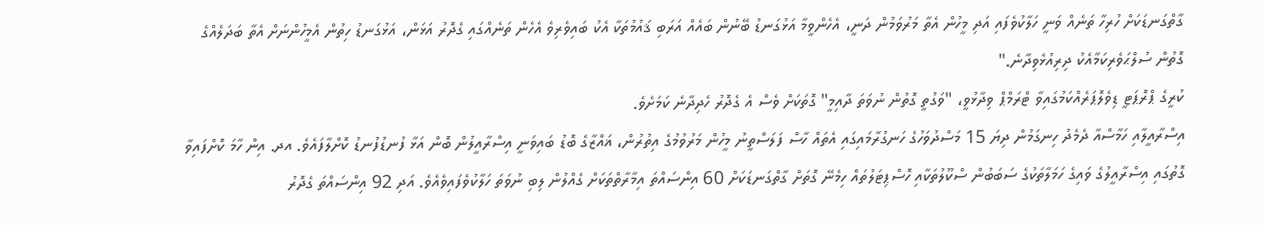ގާތްގަނޑަކަށް ހުރިހާ ތަނެއް ވަނީ ހަލާކުވެފައި އަދި މީހުން އެތާ މަރުވަމުން ދަނީ، އެހެންވީމާ އަޅުގަނޑު ބޭނުން ބައެއް އަރަބި ޤައުމުތަކާ އެކު ބައިވެރިވެ އެހެން ތަނެއްގައި ގެދޮރު އަޅަން، އަޅުގަނޑު ހިތުން އެމީހުންނަށް އެތާ ބަދަލެއްގެ ގޮތުން ސުލްޙަވެރިކަމާއެކު ދިރިއުޅެވިދާނެ."
ކުރީގެ ޕްރޮޕަޓީ ޑިވެލޮޕަރެއްކަމުގައިވާ ޓްރަމްޕް ވިދާޅުވީ، "ވަގުތީ ގޮތުން ނުވަތަ ދާއިމީ" ގޮތަކަށް ވެސް އެ ގެދޮރު ހެދިދާނެ ކަމަށެވެ.
އިސްރާއީލާއި ހަމާސްއާ ދެމެދު ހިނގަމުން ދިޔަ 15 މަސްދުވަހުގެ ހަނގުރާމައިގައި އެތައް ހާސް ފަލަސްތީނު މީހުން މަރުވުމުގެ އިތުރުން، ޣައްޒާގެ ބޮޑު ބައިވަނީ އިސްރާއީލުން ބޮން އަޅާ ފުނޑުފުނޑު ކޮށްލާފައެވެ. އދ. އިން ހާމަ ކޮށްފައިވާ ގޮތުގައި އިސްރާއީލުގެ ވައިގެ ހަމަލާތަކުގެ ސަބަބުން ސްކޫލުތަކާއި ހޮސްޕިޓަލުތައް ހިމެނޭ ގޮތަށް ގާތްގަނޑަކަށް 60 އިންސައްތަ އިމާރާތްތަކަށް ގެއްލުން ލިބި ނުވަތަ ހަލާކުވެފައިވެއެވެ. އަދި 92 އިންސައްތަ ގެދޮރު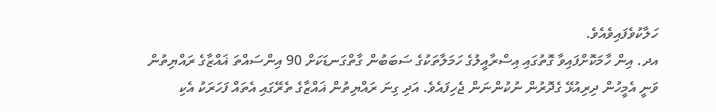ހަލާކުވެފައިވެއެވެ.
އދ. އިން ހާމަކޮށްފައިވާ ގޮތުގައި އިސްރާއީލުގެ ހަމަލާތަކުގެ ސަބަބުން ގާތްގަނޑަކަށް 90 އިންސައްތަ ޣައްޒާގެ ރައްޔިތުން ވަނީ އެމީހުން ދިރިއުޅޭ ގެދޮރުން ނުކުންނަން ޖެހިފައެވެ. އަދި ގިނަ ރައްޔިތުން ޣައްޒާގެ ތެރޭގައި އެތައް ފަހަރަކު އެކި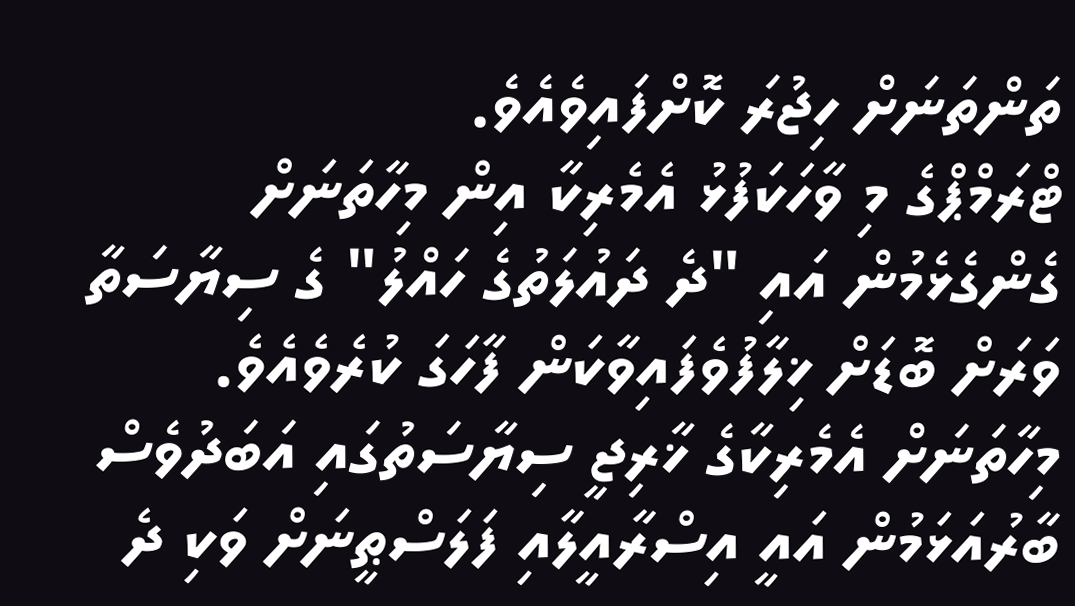ތަންތަނަށް ހިޖުރަ ކޮށްފައިވެއެވެ.
ޓްރަމްޕްގެ މި ވާހަކަފުޅު އެމެރިކާ އިން މިހާތަނަށް ގެންގެޅެމުން އައި "ދެ ދައުލަތުގެ ހައްލު" ގެ ސިޔާސަތާ ވަރަށް ބޮޑަށް ޚިލާފުވެފައިވާކަން ފާހަގަ ކުރެވެއެވެ. މިހާތަނަށް އެމެރިކާގެ ޚާރިޖީ ސިޔާސަތުގައި އަބަދުވެސް ބާރުއަޅަމުން އައީ އިސްރާއީލާއި ފަލަސްޠީނަށް ވަކި ދެ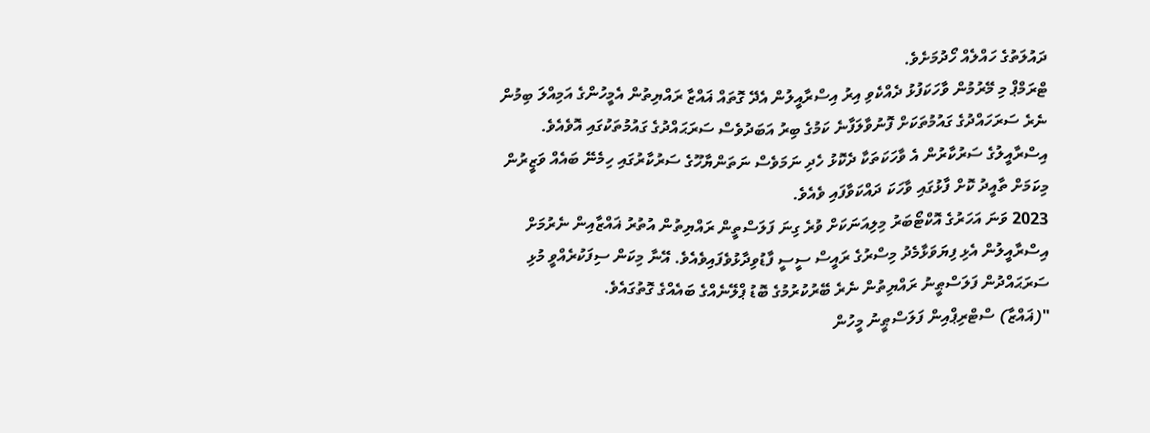ދައުލަތުގެ ހައްލެއް ހޯދުމަށެވެ.
ޓްރަމްޕް މި މޭރުމުން ވާހަކަފުޅު ދެއްކެވި އިރު އިސްރާއީލުން އެދޭ ގޮތައް ޣައްޒާ ރައްޔިތުން އެމީހުންގެ އަމިއްލަ ބިމުން ނެރެ ސަރަހައްދުގެ ގައުމުތަކަށް ފޮނުވާލަފާނެ ކަމުގެ ބިރު އަބަދުވެސް ސަރަޙައްދުގެ ގައުމުތަކުގައި އޮވެއެވެ. އިސްރާއީލުގެ ސަރުކާރުން އެ ވާހަކަތަކާ ދެކޮޅު ހެދި ނަމަވެސް ނަތަންޔާހޫގެ ސަރުކާރުގައި ހިމެނޭ ބައެއް ވަޒީރުން މިކަމަށް ތާއީދު ކޮށް ފާޅުގައި ވާހަކަ ދައްކަވާފައި ވެއެވެ.
2023 ވަނަ އަހަރުގެ އޮކްޓޯބަރު މިލިއަނަކަށް ވުރެ ގިނަ ފަލަސްތީން ރައްޔިތުން އުތުރު ޣައްޒާއިން ނެރުމަށް އިސްރާއީލުން އެޅި ފިޔަވަޅާމެދު މިސްރުގެ ރައީސް ސީސީ ފާޑުވިދާޅުވެފައިވެއެވެ. އޭނާ މިކަން ސިފަކުރެއްވީ މުޅި ސަރަޙައްދުން ފަލަސްޠީނު ރައްޔިތުން ނެރެ ބޭރުކުރުމުގެ ބޮޑު ޕްލޭނެއްގެ ބައެއްގެ ގޮތުގައެވެ.
"(ޣައްޒާ) ސްޓްރިޕްއިން ފަލަސްޠީނު މީހުން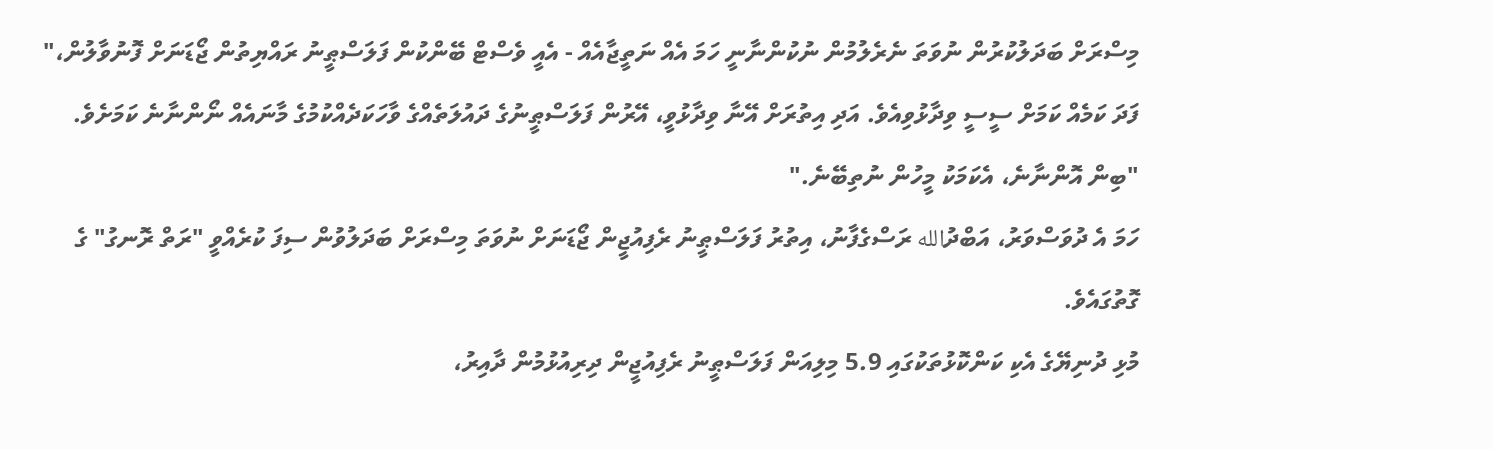މިސްރަށް ބަދަލުކުރުން ނުވަތަ ނެރެލުމުން ނުކުންނާނީ ހަމަ އެއް ނަތީޖާއެއް - އެއީ ވެސްޓް ބޭންކުން ފަލަސްޠީނު ރައްޔިތުން ޖޯޑަނަށް ފޮނުވާލުން،" ފަދަ ކަމެއް ކަމަށް ސީސީ ވިދާޅުވިއެވެ. އަދި އިތުރަށް އޭނާ ވިދާޅުވީ، އޭރުން ފަލަސްޠީނުގެ ދައުލަތެއްގެ ވާހަކަދެއްކުމުގެ މާނައެއް ނޯންނާނެ ކަމަށެވެ. "ބިން އޮންނާނެ، އެކަމަކު މީހުން ނުތިބޭނެ."
ހަމަ އެ ދުވަސްވަރު، އަބްދުالله ރަސްގެފާނު، އިތުރު ފަލަސްޠީނު ރެފިއުޖީން ޖޯޑަނަށް ނުވަތަ މިސްރަށް ބަދަލުވުން ސިފަ ކުރެއްވީ "ރަތް ރޮނގު" ގެ ގޮތުގައެވެ.
މުޅި ދުނިޔޭގެ އެކި ކަންކޮޅުތަކުގައި 5.9 މިލިއަން ފަލަސްޠީނު ރެފިއުޖީން ދިރިއުޅުމުން ދާއިރު،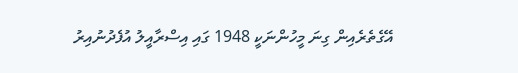އޭގެތެރެއިން ގިނަ މީހުންނަކީ 1948 ގައި އިސްރާއީލު އުފެދުނުއިރު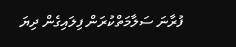ފުރާނަ ސަލާމަތްކުރަން ފިލައިގެން ދިޔަ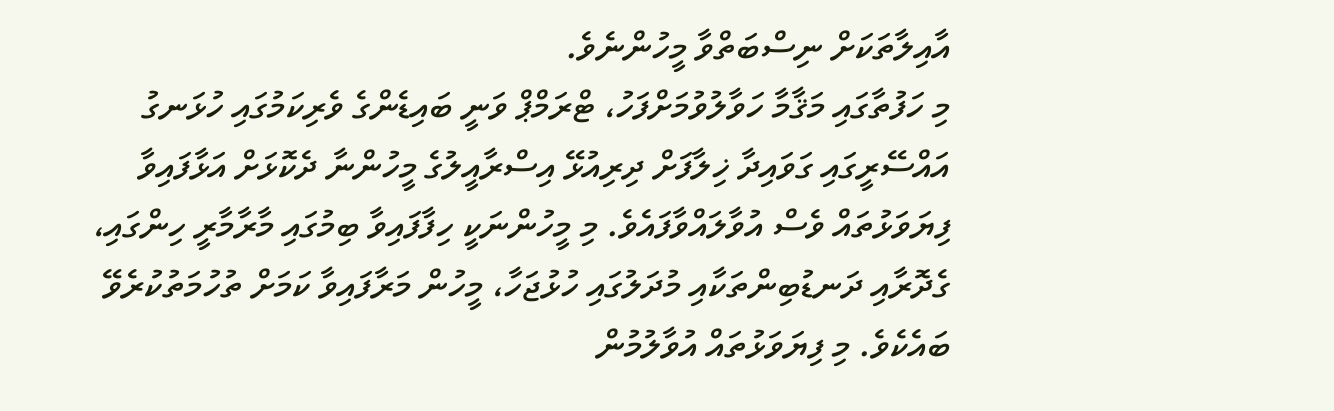އާއިލާތަކަށް ނިސްބަތްވާ މީހުންނެވެ.
މި ހަފުތާގައި މަޤާމާ ހަވާލުވުމަށްފަހު، ޓްރަމްޕް ވަނީ ބައިޑެންގެ ވެރިކަމުގައި ހުޅަނގު އައްސޭރީގައި ގަވައިދާ ޚިލާފަށް ދިރިއުޅޭ އިސްރާއީލުގެ މީހުންނާ ދެކޮޅަށް އަޅާފައިވާ ފިޔަވަޅުތައް ވެސް އުވާލައްވާފައެވެ. މި މީހުންނަކީ ހިފާފައިވާ ބިމުގައި މާރާމާރީ ހިންގައި، ގެދޮރާއި ދަނޑުބިންތަކާއި މުދަލުގައި ހުޅުޖަހާ، މީހުން މަރާފައިވާ ކަމަށް ތުހުމަތުކުރެވޭ ބައެކެވެ. މި ފިޔަވަޅުތައް އުވާލުމުން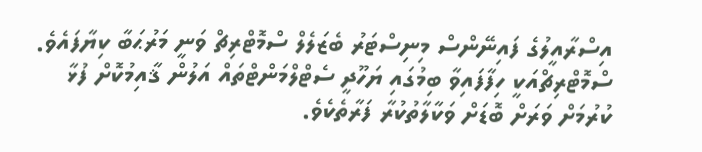އިސްރާއީލުގެ ފައިނޭންސް މިނިސްޓަރު ބެޒަލެލް ސްމޮޓްރިޗް ވަނީ މަރުޙަބާ ކިޔާފައެވެ. ސްމޮޓްރިޗްއަކީ ހިފާފައިވާ ބިމުގައި ޔަހޫދީ ސެޓްލްމަންޓްތައް އަލުން ޤާއިމުކޮށް ފުޅާ ކުރުމަށް ވަރަށް ބޮޑަށް ވަކާލާތުކުރާ ފަރާތެކެވެ.